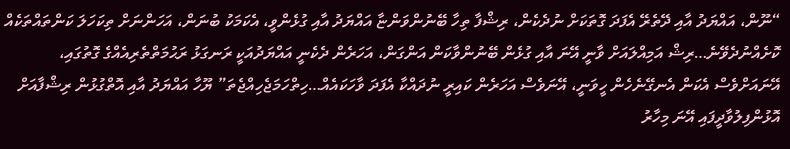“ނޫން، އައްޔަދު އާއި ދޭތެރޭ އެފަދަ ގޮތަކަށް ނުދެކެން، ރިޝްފާ ތިހާ ބޭނުންވަންޏާ އައްޔަދު އާއި ގުޅެންވީ، އެކަމަކު ބުނަން، އަހަންނަށް ތިކަހަލަ ކަންތައްތަކެއް ކޮށެއްނުދެވޭނެ…ރިޝް އަމިއްލައަށް ވާނީ އޭނަ އާއި ގުޅެން ބޭނުންވާކަން އަންގަން، އަހަރެން ދެކެނީ އައްޔަދުއަކީ ރަނގަޅު ރަޙުމަތްތެރިއެއްގެ ގޮތުގައި، އޭނައަށްވެސް އެކަން އެނގޭނެހެން ހީވަނީ، އޭނަވެސް އަހަރެން ކައިރީ ނުދައްކާ އެފަދަ ވާހަކައެއް…ހިތްހަމަޖެހިއްޖެތަ” ޔޫހާ އައްޔަދު އާއި އޮތްގުޅުން ރިޝްފާއަށް އޮޅުންފިލުވާދީފައި އޭނަ މިހާރު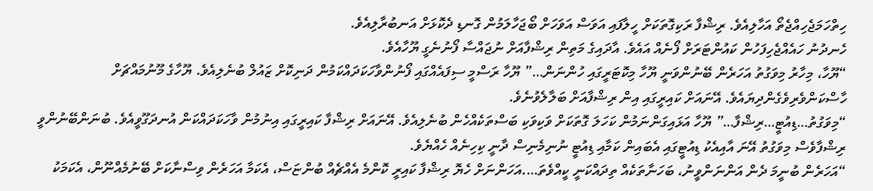ހިތްހަމަޖެހިއްޖެތޯ އަހާލިއެވެ. ރިޝްފާ ރަކިގޮތަކަށް ހީލާފައި އަވަސް އަވަހަށް ބޯޖަހާލަމުން ގޮނޑި ދެކޮޅަށް އަނބުރާލިއެވެ.
ހެނދުނު ހައެއްޖެހިފަހުން ކައުންޓަރަށް ފޯނެއް އައެވެ. އާދައިގެ މަތިން ރިޝްފާއަށް ނުޖައްސާ ފޯނުނެގީ ޔޫހާއެވެ.
“ޔޫހާ، މިހާރު މިވަގުތު އަހަރެން ބޭނުންވަނީ ޔޫހާ މިކޮޓަރީގައި ހުންނަން…” ޔޫހާ ރަސްމީ ސިފައެއްގައި ފޯނުންވާހަކަދައްކަމުން ދަނިކޮށް ޒައުލް ބުނެލިއެވެ. ޔޫހާގެ މޫނުމައްޗަށް ހާސްކަންވެރިވެގެންދިޔައެވެ. އޭނައަށް ކައިރީގައި އިން ރިޝްފާއަށް ބަލާލެވުނެވެ.
“މިވަގުތު…ޑިއުޓީ…ރިޝްފާ…” ޔޫހާ އަޅައިގަންނަމުން ކަހަލަ ގޮތަކަށް ވަކިވަކި ބަސްތަކެއްހެން ބުނެލިއެވެ. އޭނައަށް ރިޝްފާ ކައިރީގައި އިނުމުން ވާހަކަދައްކަން އުނދަގޫވީއެވެ. ބުނަންބޭނުންވީ ރިޝްފާވެސް މިވަގުތު އޭނަ އާއިއެކު ޑިއުޓީގައި އެބައިން ކަމާއި ޑިއުޓީ ނުނިމެނިސް ދާނީ ކިހިނެއް ހެއްޔެވެ.
“އަހަރެން ބުނީމަ ދެން އަންނަންވީނު، ބަހަނާތަކެއް ތިދައްކަނީ ކީއްވެތަ….އަހަންނަށް ހެޔޮ ރިޝްފާ ކައިރީ ކޮންމެ އެއްޗެއް ބުންޏަސް، އެކަމާ އަހަރެން ވިސްނާކަށް ބޭނުމެއްނޫން، އެކަމަކު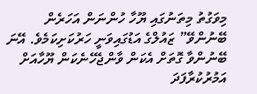މިވަގުތު މިތަނުގައި ޔޫހާ ހުންނަން އަހަރެން ބޭނުންވޭ” ޒައުލްގެ އަޑުގައިވަނީ ހަރުކަށިކަމެވެ. އޭނަ ބޭނުންވާ ގޮތަށް އެކަން ވާންޖެހޭނެކަން ޔޫހާއަށް އަމުރުކުރާފަދަ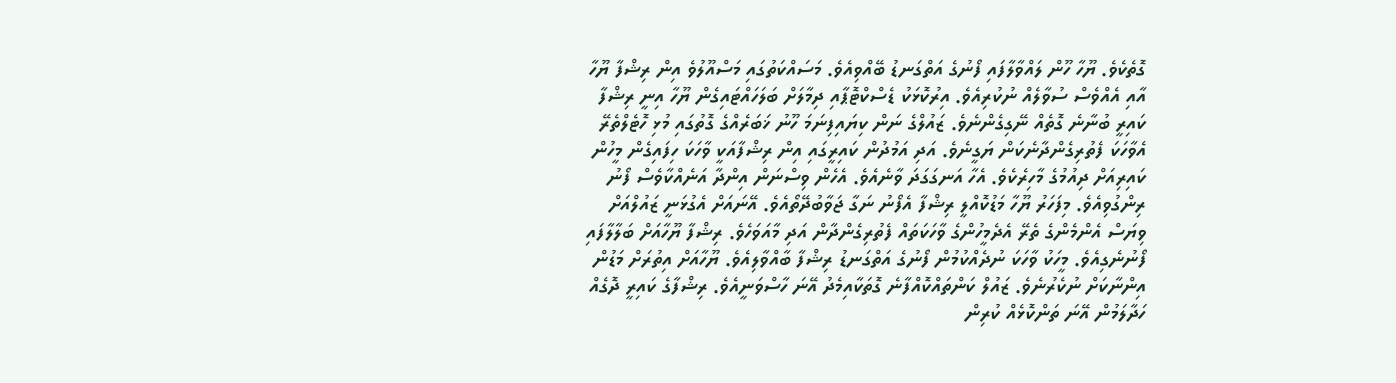ގޮތެކެވެ. ޔޫހާ ހޫން ލައްވާލާފައި ފޯނުގެ އަތްގަނޑު ބޭއްވިއެވެ. މަސައްކަތުގައި މަސްއޫލުވެ އިން ރިޝްފާ ޔޫހާ އާއި އެއްވެސް ސުވާލެއް ނުކުރިއެވެ. އިރުކޮޅަކު ޑެސްކްޓޮޕާއި ދިމާލަށް ބަލަހައްޓައިގެން ޔޫހާ އިނީ ރިޝްފާ ކައިރީ ބުނާނެ ގޮތެއް ނޭގިގެންނެވެ. ޒައުލްގެ ނަން ކިޔައިފިނަމަ ހޫނު ޚަބަރެއްގެ ގޮތުގައި މުޅި ހޮޓެލްތެރޭ އެވާހަކަ ފެތުރިގެންދާނެކަން ޔަގީނެވެ. އަދި އަމުދުން ކައިރީގައި އިން ރިޝްފާއަކީ ވާހަކަ ހިފައިގެން މީހުން ކައިރިއަށް ދިއުމުގެ މާހިރެކެވެ. އެހާ އަނގަގަދަ ވާނެއެވެ. އެހެން ވިސްނަން އިންދާ އަނެއްކާވެސް ފޯނު ރިންގުވިއެވެ. މިފަހަރު ޔޫހާ މަޑުކޮއްލީ ރިޝްފާ އެފޯނު ނަގާ ޖަވާބުދޭތޯއެވެ. އޭނައަށް އެގުޅަނީ ޒައުލްއަށް ވިޔަސް އެންމެންގެ ތެރޭ އެދެމީހުންގެ ވާހަކަތައް ފެތުރިގެންދާން އަދި މާއަވަހެވެ. ރިޝްފާ ޔޫހާއަށް ބަލާލާފައި ފޯނުނެގިއެވެ. މީހަކު ވާހަކަ ނުދެއްކުމުން ފޯނުގެ އަތްގަނޑު ރިޝްފާ ބާއްވާލިއެވެ. ޔޫހާއަށް އިތުރަށް މަޑުން އިންނާކަށް ނުކެރުނެވެ. ޒައުލް ކަންތައްކޮއްފާނެ ގޮތަކާއިމެދު އޭނަ ހާސްވަނީއެވެ. ރިޝްފާގެ ކައިރީ ދޮގެއް ހަދާލަމުން އޭނަ ތަންކޮޅެއް ކުރިން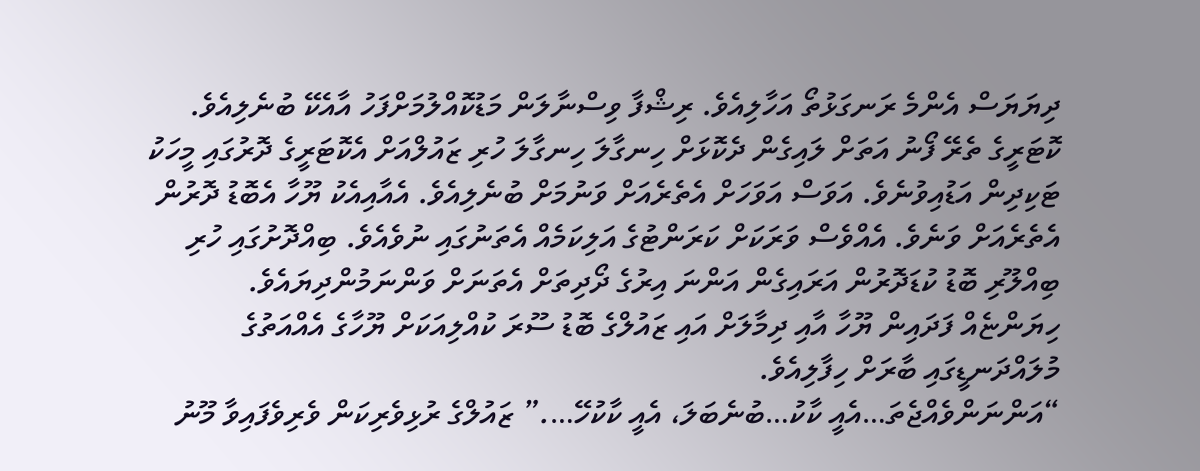ދިޔަޔަސް އެންމެ ރަނގަޅުތޯ އަހާލިއެވެ. ރިޝްފާ ވިސްނާލަން މަޑުކޮއްލުމަށްފަހު އާއެކޭ ބުނެލިއެވެ.
ކޮޓަރީގެ ތެރޭ ފޯނު އަތަށް ލައިގެން ދެކޮޅަށް ހިނގާލަ ހިނގާލަ ހުރި ޒައުލްއަށް އެކޮޓަރީގެ ދޮރުގައި މީހަކު ޓަކިދިން އަޑުއިވުނެވެ. އަވަސް އަވަހަށް އެތެރެއަށް ވަނުމަށް ބުނެލިއެވެ. އެއާއިއެކު ޔޫހާ އެބޮޑު ދޮރުން އެތެރެއަށް ވަނެވެ. އެއްވެސް ވަރަކަށް ކަރަންޓުގެ އަލިކަމެއް އެތަނުގައި ނުވެއެވެ. ބިއްދޮށުގައި ހުރި ބިއްލޫރި ބޮޑު ކުޑަދޮރުން އަރައިގެން އަންނަ އިރުގެ ދޯދިތަށް އެތަނަށް ވަންނަމުންދިޔައެވެ. ހިޔަންޏެއް ފަދައިން ޔޫހާ އާއި ދިމާލަށް އައި ޒައުލްގެ ބޮޑު ސޫރަ ކުއްލިއަކަށް ޔޫހާގެ އެއްއަތުގެ މުލައްދަނޑީގައި ބާރަށް ހިފާލިއެވެ.
“އަންނަންވެއްޖެތަ…އެއީ ކާކު…ބުނެބަލަ، އެއީ ކާކުހޭ….” ޒައުލްގެ ރުޅިވެރިކަން ވެރިވެފައިވާ މޫނު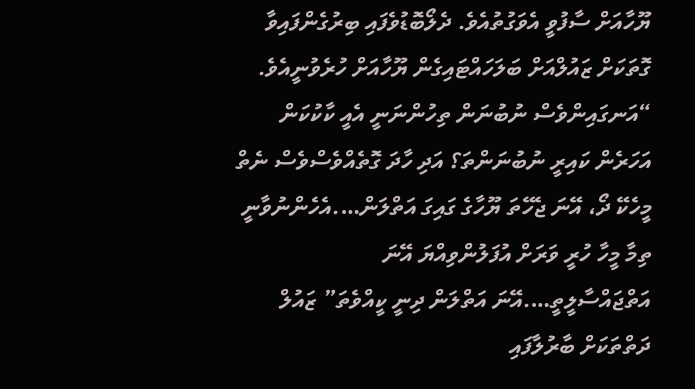ޔޫހާއަށް ސާފުވީ އެވަގުތުއެވެ. ދެލޯބޮޑުވެފައި ބިރުގެންފައިވާ ގޮތަކަށް ޒައުލްއަށް ބަލަހައްޓައިގެން ޔޫހާއަށް ހުރެވުނީއެވެ.
“އަނގައިންވެސް ނުބުނަން ތިހުންނަނީ އެއީ ކާކުކަން އަހަރެން ކައިރީ ނުބުނަންތަ؟ އަދި ހާދަ ގޮތެއްވެސްވެސް ނެތް މީހެކޭ ދޯ، އޭނަ ޖެހޭތަ ޔޫހާގެ ގައިގަ އަތްލަން….އެހެންނުވާނީ ތިމާ މީހާ ހުރީ ވަރަށް އުފަލުންވިއްޔަ އޭނަ އަތްޖައްސާލީތީ….އޭނަ އަތްލަން ދިނީ ކީއްވެތަ” ޒައުލް ދަތްތަކަށް ބާރުލާފައި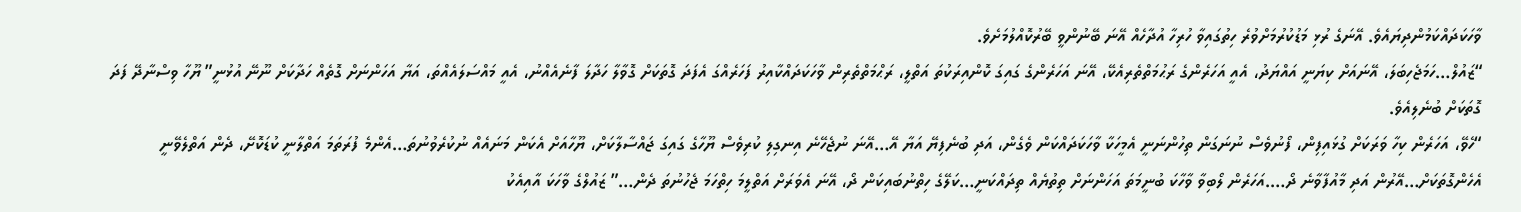ވާހަކަދައްކަމުންދިޔައެވެ. އޭނަގެ ރުޅި މަޑުކުރުމަށްވުރެ ހިތުގައިވާ ހުރިހާ އުދާހެއް އޭނަ ބޭނުންވީ ބޭރުކޮއްލުމަށެވެ.
“ޒައުލް…ހަމަޖެހިބަލަ، އޭނައަށް ކިޔަނީ އައްޔަދު، އެއީ އަހަރެންގެ ރަޙުމަތްތެރިއެކޭ، އޭނަ އަހަރެންގެ ގައިގަ ކޮންއިރަކުތަ އަތްލީ، ރަޙްމަތްތެރިން ވާހަކަދައްކާއިރު ފަހަރެއްގަ އެފަދަ ގޮތަކަށް ގޮވާލާ ހަދާލަ ފާނެއެއްނު، އެއީ މައްސަލައެއްތަ، އަޔާ އަހަންނަށް ގޮތެއް ހަދާކަށް ނޫނޭ އުޅުނީ” ޔޫހާ ވިސްނާދޭ ފަދަ ގޮތަކަށް ބުނެލިއެވެ.
“ހެވޭ، އަހަރެން ކިހާ ވަރަކަށް ގުޅައިފިން، ފޯނުވެސް ނުނަގަން ތިހުންނަނީ އެމީހަކާ ވާހަކަދައްކަން ވެގެން، އަދި ބުނެފިޔޭ އަޔާ އޭ…އޭނަ ނުޖެހޭނެ އިނގިލި ކުރިވެސް ޔޫހާގެ ގައިގަ ޖައްސާލާކަށް، ޔޫހާއަށް އެކަން މަނައެއް ނުކުރެވުނުތަ…އެންމެ ފުރަތަމަ އަތްލާނީ ކުޑަކޮށޭ، ދެން އަތްލެވޭނީ އެހެންގޮތަކަށް…އޭރުން އަދި މާއުފާވާނެ ދޯ….އަހަރެން ލޯބިވާ ވާހާކަ ބުނީމަތަ އަހަންނަށް ތިތުޔެއް ތިދައްކަނީ…ކަލޭގެ ހިތްނުބައިކަން ދޯ، އޭނަ އެވަރަށް އަތްލީމަ ހިތްހަމަ ޖެހުނުތަ ދެން…” ޒައުލްގެ ވާހަކަ އާއިއެކު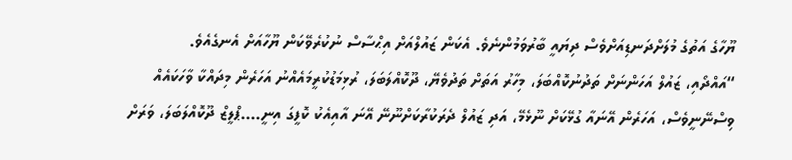ޔޫހާގެ އަތުގެ މުލަށްދަނޑިއަށްވެސް ދިޔައީ ބާރުވަމުންނެވެ. އެކަން ޒައުލްއަށް އިޙްސާސް ނުކުރެވޭކަން ޔޫހާއަށް އެނގެއެވެ.
“އައްދޯއި، ޒައުލް އަހަންނަށް ތަދުނުކޮއްބަލަ، މިހާރު އަތަށް ތަދުވެޔޭ، ދޫކޮއްލަބަލަ، ރުޅިމަޑުކުރީމައެއްނު އަހަރެން މިދައްކާ ވާހަކައެއް ވިސްނޭނީވެސް، އަހަރެން އޭނައާ ގުޅޭކަށް ނޫޅެމޭ، އަދި ޒައުލް ދެރަކުރާކަށްނޫނޭ އޭނަ އާއިއެކު ކޮފީގަ އިނީ….ޕްލީޒް ދޫކޮއްލަބަލަ، ވަރަށް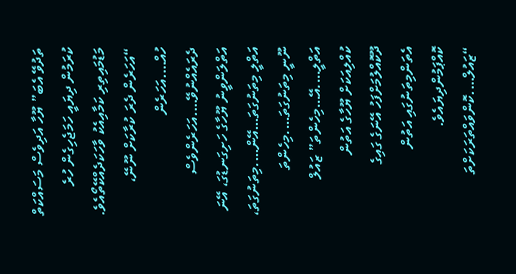ތަދުވޭ އެބަ” ޔޫހާ އަދިވެސް މަސައްކަތް ކުރަމުން ދިޔައީ ހަމަޖެހިގެން ހުރެ މަޑުމައިތިރި ކަމާއިއެކު ވާހަކަދެއްކޭތޯއެވެ.
“އަހަރެން ދެރަ ކުރާކަށް ނޫނޭ، ހުއް….އަހަރެން ދެރައެއްނުވޭ….އަހަރެންވެސް އަތްލަންވީނު ޔޫހާގެ ހަށިގަނޑުގަ، އޭނަ އަތްލީ މިތަނުގަތަ…އޭން….މިތަނުގަތަ، ނޫނީ މިތަނުގަތަ….މިހެންތަ އަތްލީ….އޭ…މިހެންތަ” ޒައުލް ކުއްލިއަކަށް ޔޫހާގެ އަތުން ދޫކޮއްލުމަށްފަހު އޭނަގެ ގައިގެ އެތަންމިތަނުގައި އަތުން ކޮއްޕަމުންދިޔައެވެ.
“ޒައުލް….ކޮންވައްތަރަކަށްތަ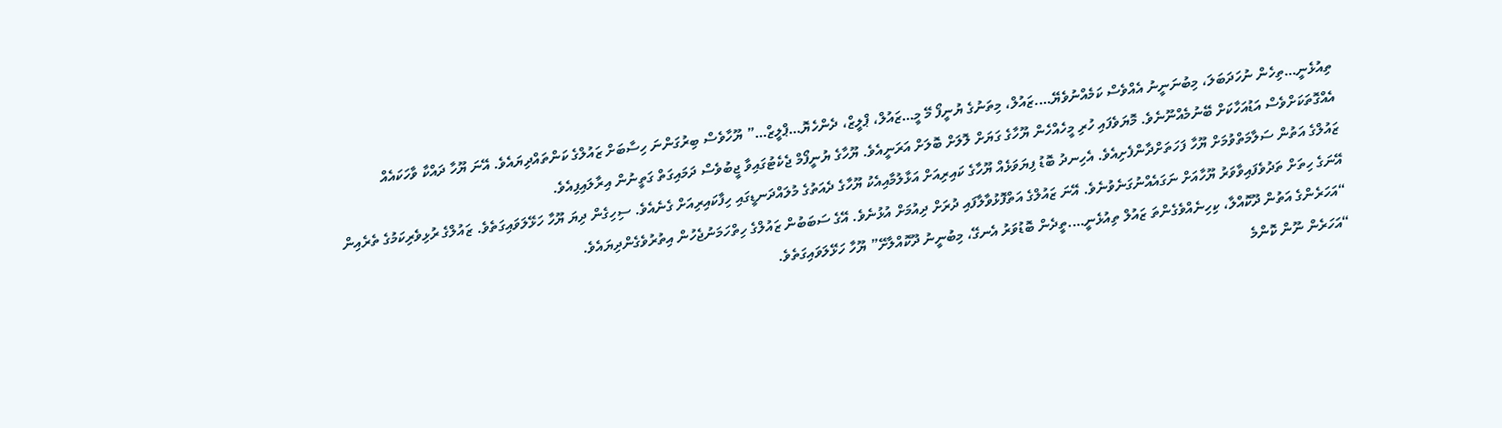ތިއުޅެނީ…ތިހެން ނުހަދަބަލަ، މިބުނަނީނު އެއްވެސް ކަމެއްނުވެޔޭ….ޒައުލް، މިތަނުގެ ޔުނީފޯ މޭ މީ…ޒައުލް، ޕްލީޒް، ދެންހެޔޮ…ޕްލީޒް…” ޔޫހާވެސް ބިރުގަންނަ ހިސާބަށް ޒައުލްގެ ކަންތައްދިޔައެވެ. އޭނަ ޔޫހާ ދައްކާ ވާހަކައެއް އެއްގޮތަކަށްވެސް އަޑުއަހާކަށް ބޭނުމެއްނޫނެވެ. މޮޔަވެފައި ހުރި މީހެއްހެން ޔޫހާގެ ގަޔަށް ލޮލަށް ބޮލަށް އަރަނީއެވެ. ޔޫހާގެ ޔުނީފޯމް ޖެކެޓުގައިވާ ޖީބުވެސް ދަމައިގަތް ގަތީނުން އިރާލައިފިއެވެ.
ޒައުލްގެ އަތުން ސަލާމަތްވުމަށް ޔޫހާ ފަހަތަށްދާންފެށިއެވެ. އެހިނދު ބޮޑު ފިޔަވަޅެއް ޔޫހާގެ ކައިރިއަށް އަޅާލުމާއިއެކު ޔޫހާގެ ދެއަތުގެ މުލައްދަނޑީގައި ހިފާކައިރިއަށް ގެނެއެވެ. ސިހިގެން ދިޔަ ޔޫހާ ހަޅޭލަވައިގަތެވެ. ޒައުލްގެ ރުޅިވެރިކަމުގެ ތެރެއިން އޭނަގެ ހިތަށް ތަދުވެފައިވާވަރު ޔޫހާއަށް ނަގައެއްނުގަނެވުނެވެ. އޭނަ ޒައުލްގެ އަތްފޮޅުވާލާފައި ދުރަށް ދިއުމަށް އުޅުނެވެ. އޭގެ ސަބަބުން ޒައުލްގެ ހިތްހަމަނުޖެހުން އިތުރުވެގެންދިޔައެވެ.
“އަހަރެންގެ އަތުން ދޫކޮއްލާ، ކިހިނެއްވެގެންތަ ޒައުލް ތިއުޅެނީ….ތީދެން ބޮޑުވަރު އެނގޭ، މިބުނީނު ދޫކޮއްލާށޭ” ޔޫހާ ހަޅޭލަވައިގަތެވެ.
“އަހަރެން ނޫން ކޮންމެ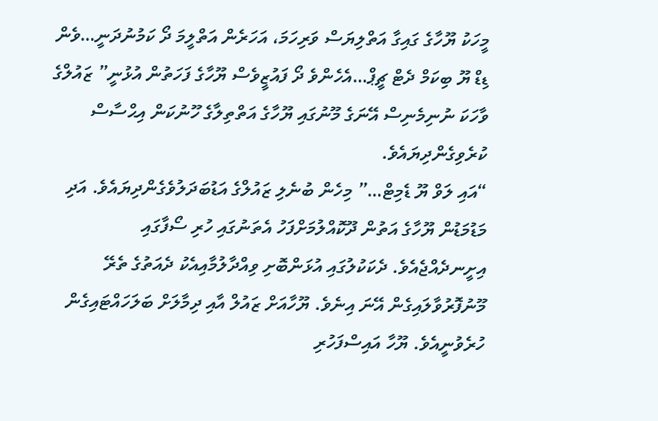މީހަކު ޔޫހާގެ ގައިގާ އަތްލިޔަސް ވަރިހަމަ، އަހަރެން އަތްލީމަ ދޯ ކަމުނުދަނީ…ވެން ޑިޑް ޔޫ ބިކަމް ދެޓް ޗީޕް…އެހެންވެ ދޯ ފައުޒީވެސް ޔޫހާގެ ފަހަތުން އުޅުނީ” ޒައުލްގެ ވާހަކަ ނުނިމެނިސް އޭނަގެ މޫނުގައި ޔޫހާގެ އަތްތިލާގެ ހޫނުކަން އިޙްސާސް ކުރެވިގެންދިޔައެވެ.
“އައި ލަވް ޔޫ ޑެމިޓް…” މިހެން ބުނެލި ޒައުލްގެ އަޑުބަދަލުވެގެންދިޔައެވެ. އަދި މަޑުމަޑުން ޔޫހާގެ އަތުން ދޫކޮއްލުމަށްފަހު އެތަނުގައި ހުރި ސޯފާގައި އިށީނދެއްޖެއެވެ. ދެކަކުލުގައި އުޅަންބޮށި ވިއްދާލުމާއިއެކު ދެއަތުގެ ތެރޭ މޫނުފޮރުވާލައިގެން އޭނަ އިނެވެ. ޔޫހާއަށް ޒައުލް އާއި ދިމާލަށް ބަލަހައްޓައިގެން ހުރެވުނީއެވެ. ޔޫހާ އައިސްފަހުރި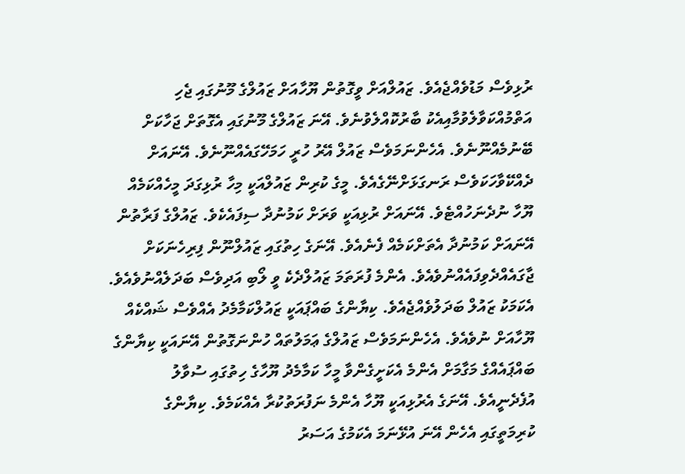ރުޅިވެސް މަޑުވެއްޖެއެވެ. ޒައުލްއަށް ވީގޮތުން ޔޫހާއަށް ޒައުލްގެ މޫނުގައި ޖެހި އަތްމުއްކަވާލެވުމާއިއެކު ބާރުކޮއްލެވުނެވެ. އޭނަ ޒައުލްގެ މޫނުގައި އެގޮތަށް ޖަހާކަށް ބޭނުމެއްނޫނެވެ. އެހެންނަމަވެސް ޒައުލް އޭރު ހުރީ ހަމަހޭގައެއްނޫނެވެ. އޭނައަށް ދެއްކޭވާހަކަވެސް ރަނގަޅަށްނޭގެއެވެ. މީގެ ކުރިން ޒައުލްއަކީ މިހާ ރުޅިގަދަ މީހެއްކަމެއް ޔޫހާ ނުދެނަހުއްޓެވެ. އޭނައަށް ރުޅިއަކީ ވަރަށް ކަމުނުދާ ސިފައެކެވެ. ޒައުލްގެ ފަރާތުން އޭނައަށް ކަމުނުދާ އެތަށްކަމެއް ފެނެއެވެ. އޭނަގެ ހިތުގައި ޒައުލްނޫން ފިރިހެނަކަށް ޖާގައެއްދެވިފައެއްނުވެއެވެ. އެންމެ ފުރަތަމަ ޒައުލްދެކެ ވީ ލޯބި އަދިވެސް ބަދަލެއްނުވެއެވެ. އެކަމަކު ޒައުލް ބަދަލުވެއްޖެއެވެ. ކިޔާންގެ ބައްޕައަކީ ޒައުލްކަމާމެދު އެއްވެސް ޝައްކެއް ޔޫހާއަށް ނުވެއެވެ. އެހެންނަމަވެސް ޒައުލްގެ ޢަމަލުތައް ހުންނަގޮތުން އޭނައަކީ ކިޔާންގެ ބައްޕައެއްގެ މަގާމަށް އެންމެ އެކަށީގެންވާ މީހާ ކަމާމެދު ޔޫހާގެ ހިތުގައި ސުވާލު އުފެދެނީއެވެ. އޭނަގެ އެރުޅިއަކީ ޔޫހާ އެންމެ ނަފުރަތުކުރާ އެއްކަމެވެ. ކިޔާންގެ ކުރިމަތީގައި އެހެން އޭނަ އުޅޭނަމަ އެކަމުގެ އަސަރު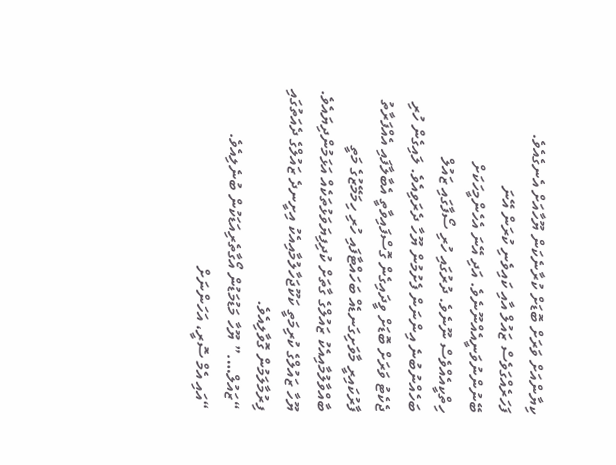ކިޔާންއަށް ވަރަށް ބޮޑަށް ކުރާނެކަން ޔޫހާއަށް އެނގެއެވެ. ފަހަރެއްގަވެސް ޒައުލް އާއި ކައިވެނި ކުރަން އޭނަ ބޭނުންނުވަނީއެއްނޫނެވެ. އަދި އޭނަ އެހެންމީހަކަށް ހިތްކީއެއްވެސް ނޫނެވެ. ދުރުގައި ހުރި ސޯފާގައި ޒައުލް ބަހެއްނުބުނެ އިންނަން ފެށުމުން ޔޫހާ ދެރަވިއެވެ. ލައިގެން ހުރި ޖެކެޓު ވަރަށް ބޮޑަށް ވީދައިގެން ގޮސްފައިވާތީ އެބާލާފައި އެއްފަރާތު ފާރުކައިރީ މާވަށިގަނޑެއް ބަހައްޓާފައި ހުރި ހިމަމޭޒުގެ މަތީ ބާއްވާލުމާއިއެކު ޒައުލްގެ ގާތަށް ކުދިފިޔަވަޅުތަކެއް އަޅަމުންދިޔައެވެ. ޔޫހާ ޒައުލްގެ ކުރިމަތީ ކަކޫޖަހާލުމާއިއެކު އިށީނދެ ޒައުލްގެ ދެއަތުގައި ފިރުމާލަމުން ގޮވާލިއެވެ.
“ޒައުލް….” ޔޫހާ މަޑުމަޑުން އޯގާތެރިއަޑަކުން ބުނެލިއެވެ.
“އައި އެމް ސޮރީ، އަހަންނަށް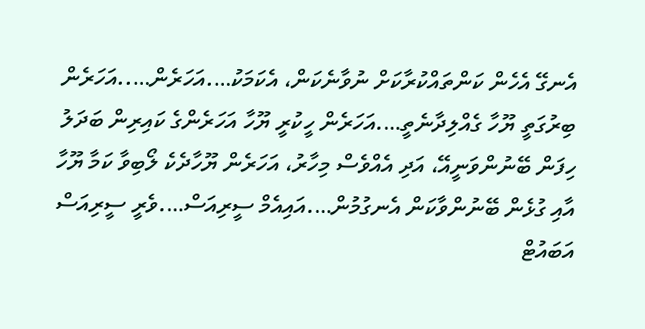އެނގޭ އެހެން ކަންތައްކުރާކަށް ނުވާނެކަން، އެކަމަކު….އަހަރެން…..އަހަރެން ބިރުގަތީ ޔޫހާ ގެއްލިދާނެތީ….އަހަރެން ހީކުރީ ޔޫހާ އަހަރެންގެ ކައިރިން ބަދަލު ހިފަން ބޭނުންވަނީއޭ، އަދި އެއްވެސް މިހާރު، އަހަރެން ޔޫހާދެކެ ލޯބިވާ ކަމާ ޔޫހާ އާއި ގުޅެން ބޭނުންވާކަން އެނގުމުން….އައިއެމް ސީރިއަސް….ވެރީ ސީރިއަސް އަބައުޓް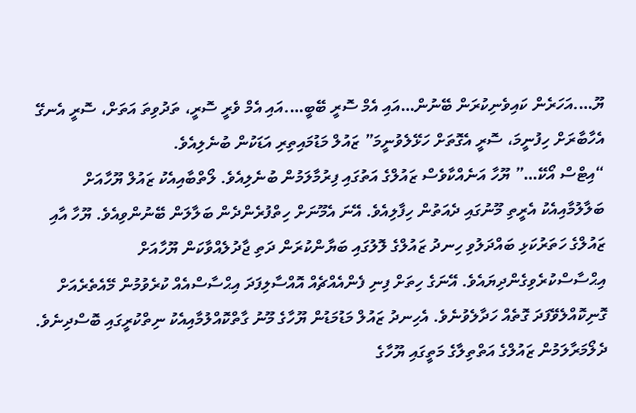ޔޫ….އަހަރެން ކައިވެނިކުރަން ބޭނުން…އައި އެމް ސޮރީ ބޭބީ….އައި އެމް ވެރީ ސޮރީ، ތަދުވިތަ އަތަށް، ސޮރީ އެނގޭ އެހާބާރަށް ހިފުނީމަ، ސޮރީ އެގޮތަށް ހަޅޭލެވުނީމަ” ޒައުލް މަޑުމައިތިރި އަޑަކުން ބުނެލިއެވެ.
“އިޓްސް އޯކޭ…” ޔޫހާ އަނެއްކާވެސް ޒައުލްގެ އަތުގައި ފިރުމާލަމުން ބުނެލިއެވެ. ލޯތްބާއިއެކު ޒައުލް ޔޫހާއަށް ބަލާލުމާއިއެކު އެރީތި މޫނުގައި ދެއަތުން ހިފާލިއެވެ. އޭނަ އެމޫނަށް ހިތްފުރެންދެން ބަލާލަން ބޭނުންވިއެވެ. ޔޫހާ އާއި ޒައުލްގެ ހަތަރުކަޅި ބައްދަލުވި ހިނދު ޒައުލްގެ ލޮލުގައި ބަޔާންކުރަން ދަތި ޖާދުލެއްވާކަން ޔޫހާއަށް އިޙްސާސްކުރެވިގެންދިޔައެވެ. އޭނަގެ ހިތަށް ފިނި ފެންއެއްޗެއް އޮއްސާލިފަދަ އިޙްސާސްއެއް ކުރެވުމުން މޭއެތެރެއަށް ގޮނިކޮއްލެވޭފަދަ ގޮތެއް ހަދާލެވުނެވެ. އެހިނދު ޒައުލް މަޑުމަޑުން ޔޫހާގެ މޫނު ގާތްކޮއްލުމާއިއެކު ނިތްކުރީގައި ބޮސްދިނެވެ. ދެލޯމަރާލަމުން ޒައުލްގެ އަތްތިލާގެ މަތީގައި ޔޫހާގެ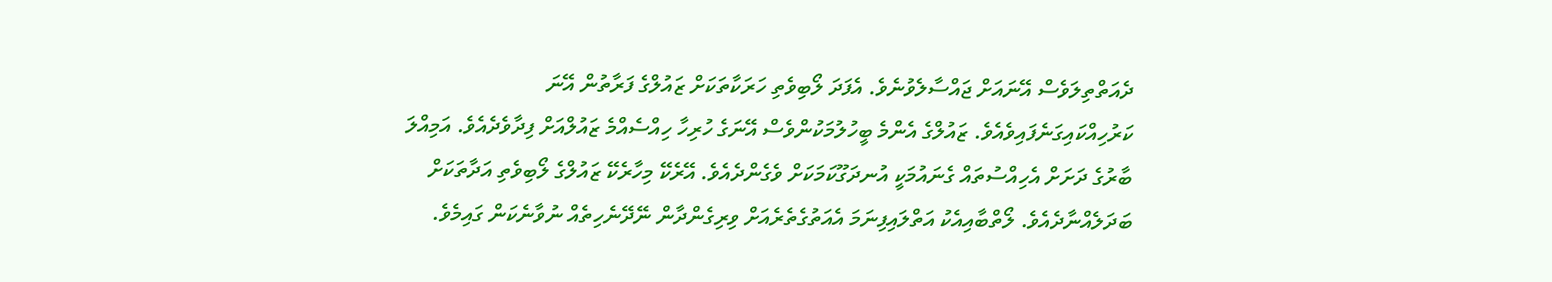ދެއަތްތިލަވެސް އޭނައަށް ޖައްސާލެވުނެވެ. އެފަދަ ލޯބިވެތި ހަރަކާތަކަށް ޒައުލްގެ ފަރާތުން އޭނަ ކަރުހިއްކައިގަނެފައިވެއެވެ. ޒައުލްގެ އެންމެ ބީހުލުމަކުންވެސް އޭނަގެ ހުރިހާ ހިއްސެއްމެ ޒައުލްއަށް ފިދާވެދެއެވެ. އަމިއްލަ ބާރުގެ ދަށަށް އެހިއްސުތައް ގެނައުމަކީ އުނދަގޫކަމަކަށް ވެގެންދެއެވެ. އޭރެކޭ މިހާރެކޭ ޒައުލްގެ ލޯބިވެތި އަދާތަކަށް ބަދަލެއްނާދެއެވެ. ލޯތްބާއިއެކު އަތްލައިފިނަމަ އެއަތުގެތެރެއަށް ވިރިގެންދާން ނޭދޭނެހިތެއް ނުވާނެކަން ގައިމެވެ.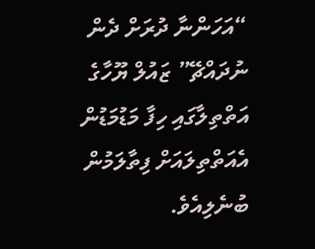“އަހަންނާ ދުރަށް ދެން ނުދައްޗޭ” ޒައުލް ޔޫހާގެ އަތްތިލާގައި ހިފާ މަޑުމަޑުން އެއަތްތިލައަށް ފިތާލަމުން ބުނެލިއެވެ.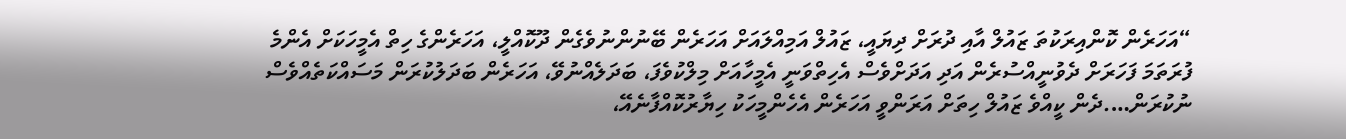“އަހަރެން ކޮންއިރަކުތަ ޒައުލް އާއި ދުރަށް ދިޔައީ، ޒައުލް އަމިއްލައަށް އަހަރެން ބޭނުންނުވެގެން ދޫކޮއްލީ، އަހަރެންގެ ހިތް އެމީހަކަށް އެންމެ ފުރަތަމަ ފަހަރަށް ދެވުނީއްސުރެން އަދި އަދަށްވެސް އެހިތްވަނީ އެމީހާއަށް މިލްކުވެފަ، ބަދަލެއްނުވޭ، އަހަރެން ބަދަލުކުރަން މަސައްކަތެއްވެސް ނުކުރަން….ދެން ކީއްވެ ޒައުލް ހިތަށް އަރަންވީ އަހަރެން އެހެންމީހަކު ހިޔާރުކޮއްފާނެއޭ،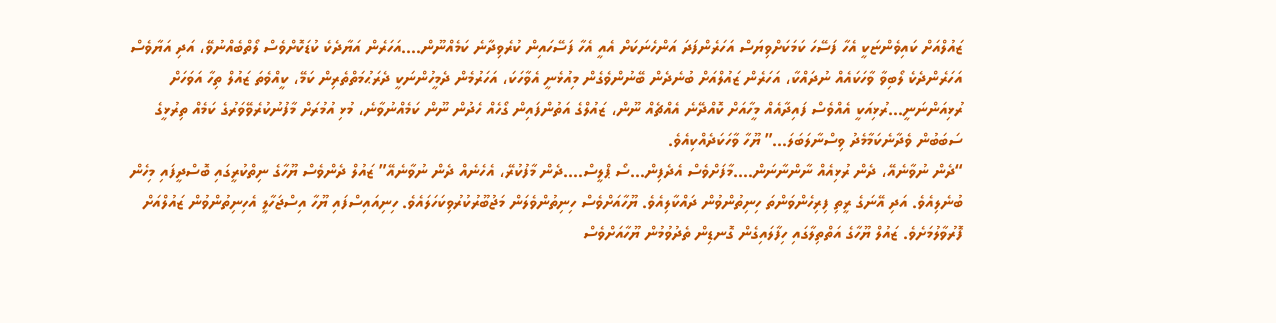ޒައުލްއަށް ކައިވެންޏަކީ އެހާ ފަސޭހަ ކަމަކަށްވިޔަސް އަހަރެންފަދަ އަންހެނަކަށް އެއީ އެހާ ފަސޭހައިން ކުރެވިދާނެ ކަމެއްނޫން….އަހަރެން އަޔާދެކެ ކުޑަކޮށްވެސް ލޯތްބެއްނުވޭ، އަދި އަޔާވެސް އަހަރެންދެކެ ލޯބިވާ ވާހަކައެއް ނުދައްކާ، އަހަރެން ޒައުލްއަށް ބުނެދެން ބޭނުންވެގެން މިއުޅެނީ އެވާހަކަ، އަހަރުމެން ދެމީހުންނަކީ ދެރަޙުމަތްތެރިން ކަމޭ، ކީއްވެތަ ޒައުލް ތިހާ އަވަހަށް ރުޅިއަންނަނީ…ރުޅިއަކީ އެއްވެސް ފައިދާއެއް މީހާއަށް ކޮއްދޭނެ އެއްޗެއް ނޫން، ޒައުލްގެ އަތުންފައިން ގޯހެއް ހެދުން ނޫން ކަމެއްނުވާނެ، މުޅި އުމުރަށް މާފުނުކުރެވޭވަރުގެ ކަމެއް ތިރުޅީގެ ސަބަބުން ވެދާނެކަމާމެދު ވިސްނާލަބަލަ…” ޔޫހާ ވާހަކަދެއްކިއެވެ.
“ދެން ނުވާނެއޭ، ދެން ރުޅިއެއް ނާންނާނަން….މާފަށްވެސް އެދެފިން…ސޯ ޕްލީސް….ދެން މާފުކުރޭ، އެހެނެއް ދެން ނުވާނެއޭ” ޒައުލް ދެންވެސް ޔޫހާގެ ނިތްކުރީގައި ބޮސްދީފައި މިހެން ބުނެލިއެވެ. އަދި އޭނަގެ ރީތި ފިރިހެންވަންތަ ހިނިތުންވުން ދައްކާލިއެވެ. ޔޫހާއަށްވެސް ހިނިތުންވެލަން މަޖުބޫރުކުރުވިކަހަލައެވެ. ހިނިއައިސްފައި ޔޫހާ އިސްޖަހާލީ އެހިނިތުންވުން ޒައުލްއަށް ފޮރުވާލުމަށެވެ. ޒައުލް ޔޫހާގެ އަތްތިލާގައި ހިފާލައިގެން ގޮނޑިން ތެދުވުމުން ޔޫހާއަށްވެސް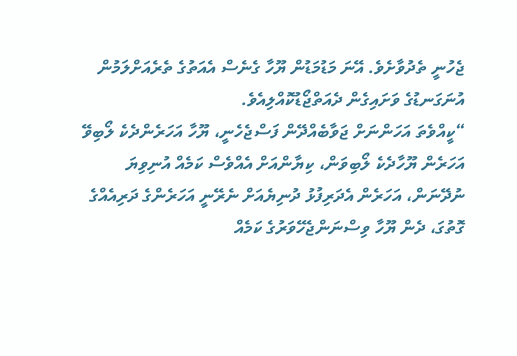ޖެހުނީ ތެދުވާށެވެ. އޭނަ މަޑުމަޑުން ޔޫހާ ގެނެސް އެއަތުގެ ތެރެއަށްލަމުން އުނަގަނޑުގެ ވަށައިގެން ދެއަތްޖޯޑުކޮއްލިއެވެ.
“ކީއްވެތަ އަހަންނަށް ޖަވާބެއްދޭން ފަސްޖެހެނީ، ޔޫހާ އަހަރެންދެކެ ލޯބިވޭ އަހަރެން ޔޫހާދެކެ ލޯބިވަން، ކިޔާންއަށް އެއްވެސް ކަމެއް އުނިވިޔަ ނުދޭނަން، އަހަރެން އެދަރިފުޅު ދުނިޔެއަށް ނެރޭނީ އަހަރެންގެ ދަރިއެއްގެ ގޮތުގަ، ދެން ޔޫހާ ވިސްނަންޖެހޭވަރުގެ ކަމެއް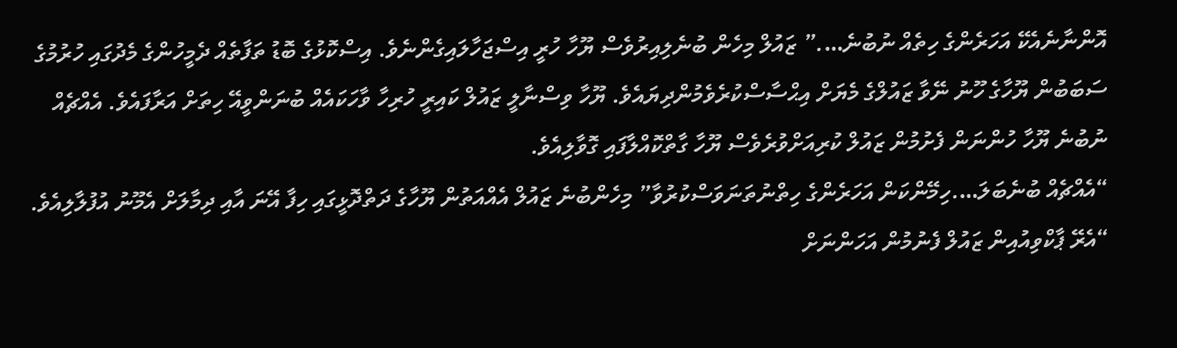އޮންނާނެއެކޭ އަހަރެންގެ ހިތެއް ނުބުނެ….” ޒައުލް މިހެން ބުނެލިއިރުވެސް ޔޫހާ ހުރީ އިސްޖަހާލައިގެންނެވެ. އިސްކޮޅުގެ ބޮޑު ތަފާތެއް ދެމީހުންގެ މެދުގައި ހުރުމުގެ ސަބަބުން ޔޫހާގެ ހޫނު ނޭވާ ޒައުލްގެ މެޔަށް އިޙްސާސްކުރެވެމުންދިޔައެވެ. ޔޫހާ ވިސްނާލީ ޒައުލް ކައިރީ ހުރިހާ ވާހަކައެއް ބުނަންވީއޭ ހިތަށް އަރާފައެވެ. އެއްޗެއް ނުބުނެ ޔޫހާ ހުންނަން ފެށުމުން ޒައުލް ކުރިއަށްވުރެވެސް ޔޫހާ ގާތްކޮއްލާފައި ގޮވާލިއެވެ.
“އެއްޗެއް ބުނެބަލަ….ހިމޭންކަން އަހަރެންގެ ހިތްނުތަނަވަސްކުރުވާ” މިހެންބުނެ ޒައުލް އެއްއަތުން ޔޫހާގެ ދަތްދޮޅީގައި ހިފާ އޭނަ އާއި ދިމާލަށް އެމޫނު އުފުލާލިއެވެ.
“އެރޭ ޕާކްވިއުއިން ޒައުލް ފެނުމުން އަހަންނަށް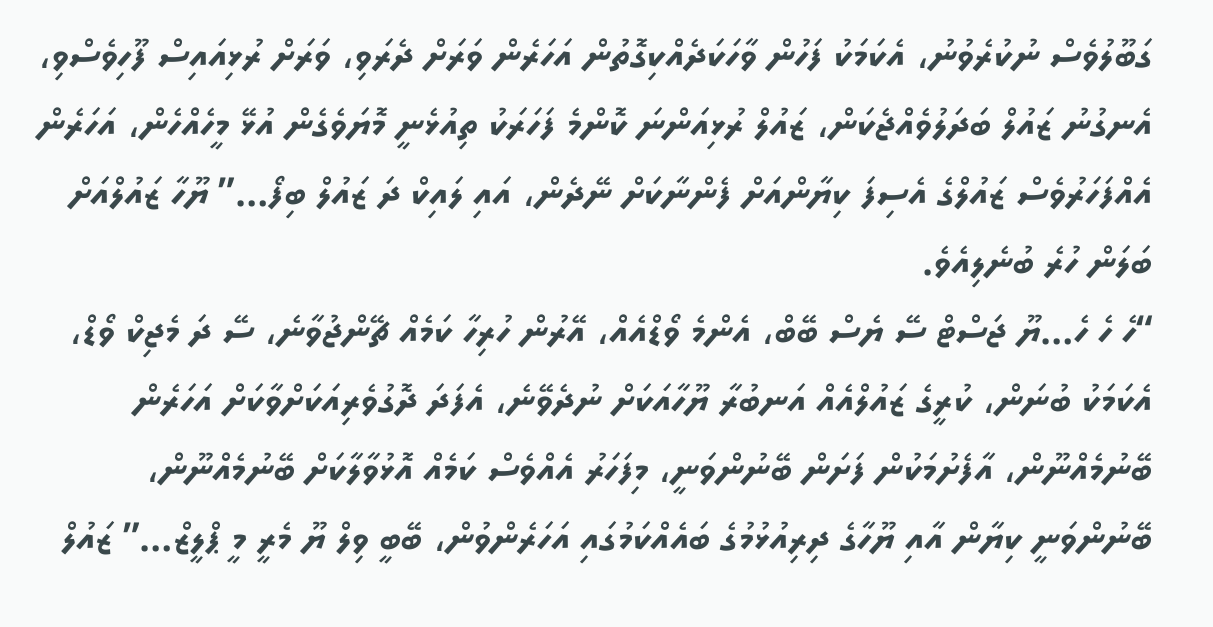ގަބޫލުވެސް ނުކުރެވުނު، އެކަމަކު ފަހުން ވާހަކަދެއްކިގޮތުން އަހަރެން ވަރަށް ދެރަވި، ވަރަށް ރުޅިއައިސް ފޫހިވެސްވި، އެނގުނު ޒައުލް ބަދަލުވެއްޖެކަން، ޒައުލް ރުޅިއަންނަ ކޮންމެ ފަހަރަކު ތިއުޅެނީ މޮޔަވެގެން އުޅޭ މީހެއްހެން، އަހަރެން އެއްފަހަރުވެސް ޒައުލްގެ އެސިފަ ކިޔާންއަށް ފެންނާކަށް ނޭދެން، އައި ލައިކް ދަ ޒައުލް ބިފޯ…” ޔޫހާ ޒައުލްއަށް ބަލަން ހުރެ ބުނެލިއެވެ.
“ހެ ހެ ހެ…ޔޫ ޖަސްޓް ސޭ ޔެސް ބޭބް، އެންމެ ވޯޑްއެއް، އޭރުން ހުރިހާ ކަމެއް ޗޭންޖުވާނެ، ސޭ ދަ މެޖިކް ވޯޑް، އެކަމަކު ބުނަން، ކުރީގެ ޒައުލްއެއް އަނބުރާ ޔޫހާއަކަށް ނުދެވޭނެ، އެފަދަ ދޮގުވެރިއަކަށްވާކަށް އަހަރެން ބޭނުމެއްނޫން، އާފެށުމަކުން ފަށަން ބޭނުންވަނީ، މިފަހަރު އެއްވެސް ކަމެއް އޮޅުވާލާކަށް ބޭނުމެއްނޫން، ބޭނުންވަނީ ކިޔާން އާއި ޔޫހާގެ ދިރިއުޅުމުގެ ބައެއްކަމުގައި އަހަރެންވުން، ބޭބީ ވިލް ޔޫ މެރީ މީ ޕްލީޒް…” ޒައުލް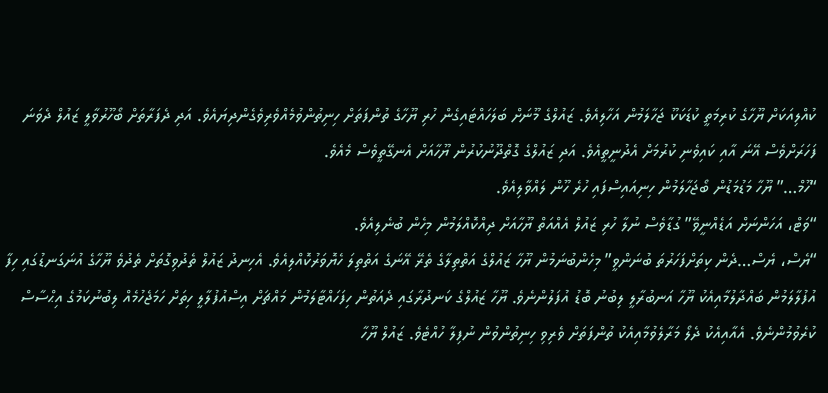ކުއްލިއަކަށް ޔޫހާގެ ކުރިމަތީ ކުޑަކަކޫ ޖަހާލަމުން އަހާލިއެވެ. ޒައުލްގެ މޫނަށް ބަލަހައްޓައިގެން ހުރި ޔޫހާގެ ތުންފަތަށް ހިނިތުންވުމެއްވެރިވެގެންދިޔައެވެ. އަދި ދެފަރާތަށް ބޯހޫރުވާލީ ޒައުލް ދެވަނަ ފަހަރަށްވެސް އޭނަ އާއި ކައިވެނި ކުރުމަށް އެދުނީތީއެވެ. އަދި ޒައުލްގެ ގޮތްދޫނުކުރުން ޔޫހާއަށް އެނގޭތީވެސް މެއެވެ.
“ހޫމް…” ޔޫހާ މަޑުމަޑުން ބޯޖަހާލަމުން ހިނިއައިސްފައި ހުރެ ހޫން ލައްވާލިއެވެ.
“ވަޓް، އަހަންނަށް އަޑެއްނީވޭ” ގުޑާވެސް ނުލާ ހުރި ޒައުލް އެއްއަތް ޔޫހާއަށް ދިއްކޮއްލަމުން މިހެން ބުނެލިއެވެ.
“ޔެސް، ޔެސް…ދެން ކިތަށްފަހަރުތަ ބުނަންވީ” މިހެންބުނަމުން ޔޫހާ ޒައުލްގެ އަތްތިލާގެ ތެރޭ އޭނަގެ އަތްތިލަ ހެޔޮވަރުކޮއްލިއެވެ. އެހިނދު ޒައުލް ތެދުވިގޮތަށް ތެދުވެ ޔޫހާގެ އުނަގަނޑުގައި ހިފާ އުފުލާލަމުން ބައްދާލުމާއިއެކު ޔޫހާ އަނބުރާލީ ލިބުނު ބޮޑު އުފަލުންނެވެ. ޔޫހާ ޒައުލްގެ ކަނދުރާގައި ދެއަތުން ހިފަހައްޓާލަމުން މައްޗަށް އިސްއުފުލާލީ ހިތަށް ހަމަޖެހުމެއް ލިބުނުކަމުގެ އިޙްސާސް ކުރެވުމުންނެވެ. އެއާއިއެކު ދެލޯ މަރާލެވުމާއިއެކު ތުންފަތަށް ވެރިވި ހިނިތުންވުން ނުފިލާ ހުއްޓެވެ. ޒައުލް ޔޫހާ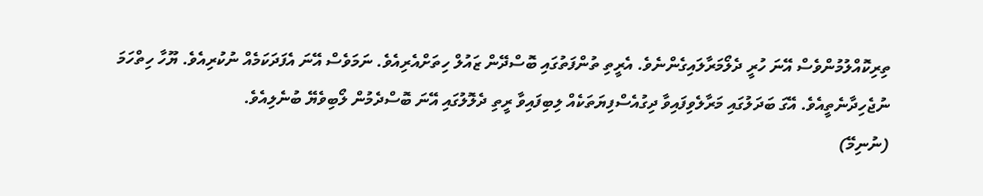ތިރިކޮއްލުމުންވެސް އޭނަ ހުރީ ދެލޯމަރާލައިގެންނެވެ. އެރީތި ތުންފަތުގައި ބޮސްދޭން ޒައުލް ހިތަށްއެރިއެވެ. ނަމަވެސް އޭނަ އެފަދަކަމެއް ނުކުރިއެވެ. ޔޫހާ ހިތްހަމަ ނުޖެހިދާނެތީއެވެ. އޭގަ ބަދަލުގައި މަރާލެވިފައިވާ ދިގުއެސްފިޔަތަކެއް ލިބިފައިވާ ރީތި ދެލޮލުގައި އޭނަ ބޮސްދެމުން ލޯބިވެޔޭ ބުނެލިއެވެ.
(ނުނިމޭ)